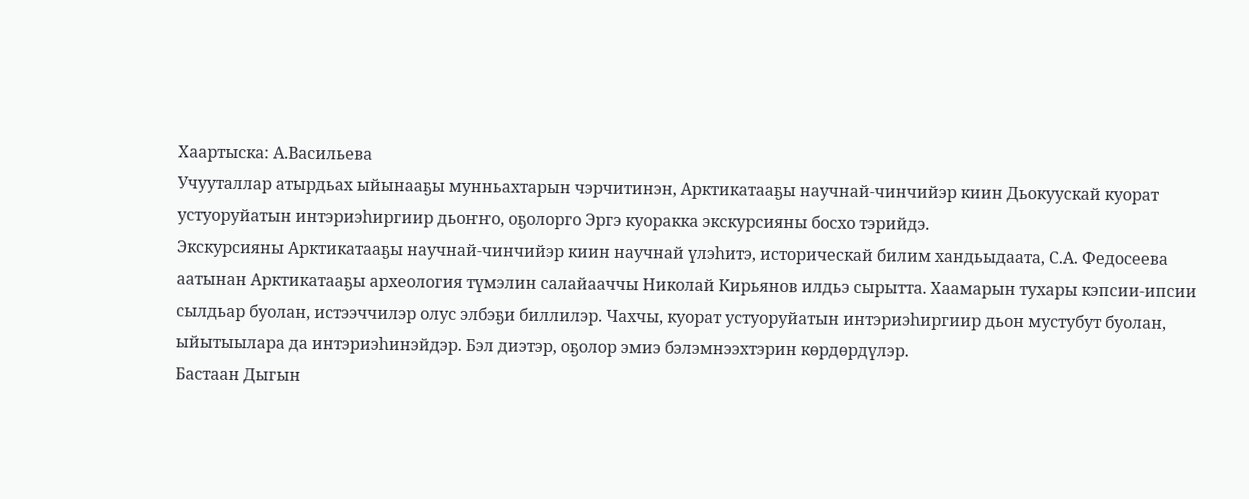Хаартыска: А.Васильева
Учууталлар атырдьах ыйынааҕы мунньахтарын чэрчитинэн, Арктикатааҕы научнай-чинчийэр киин Дьокуускай куорат устуоруйатын интэриэһиргиир дьоҥҥо, оҕолорго Эргэ куоракка экскурсияны босхо тэрийдэ.
Экскурсияны Арктикатааҕы научнай-чинчийэр киин научнай үлэһитэ, историческай билим хандьыдаата, С.А. Федосеева аатынан Арктикатааҕы археология түмэлин салайааччы Николай Кирьянов илдьэ сырытта. Хаамарын тухары кэпсии-ипсии сылдьар буолан, истээччилэр олус элбэҕи биллилэр. Чахчы, куорат устуоруйатын интэриэһиргиир дьон мустубут буолан, ыйытыылара да интэриэһинэйдэр. Бэл диэтэр, оҕолор эмиэ бэлэмнээхтэрин көрдөрдүлэр.
Бастаан Дыгын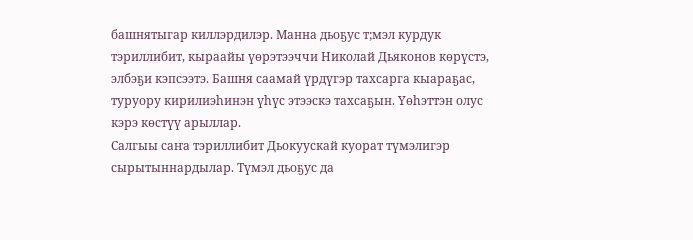башнятыгар киллэрдилэр. Манна дьоҕус т;мэл курдук тэриллибит, кыраайы үөрэтээччи Николай Дьяконов көрүстэ, элбэҕи кэпсээтэ. Башня саамай үрдүгэр тахсарга кыараҕас, туруору кирилиэһинэн үһүс этээскэ тахсаҕын. Үөһэттэн олус кэрэ көстүү арыллар.
Салгыы саҥа тэриллибит Дьокуускай куорат түмэлигэр сырытыннардылар. Түмэл дьоҕус да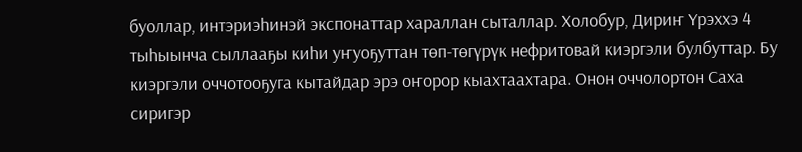буоллар, интэриэһинэй экспонаттар хараллан сыталлар. Холобур, Дириҥ Үрэххэ 4 тыһыынча сыллааҕы киһи уҥуоҕуттан төп-төгүрүк нефритовай киэргэли булбуттар. Бу киэргэли оччотооҕуга кытайдар эрэ оҥорор кыахтаахтара. Онон оччолортон Саха сиригэр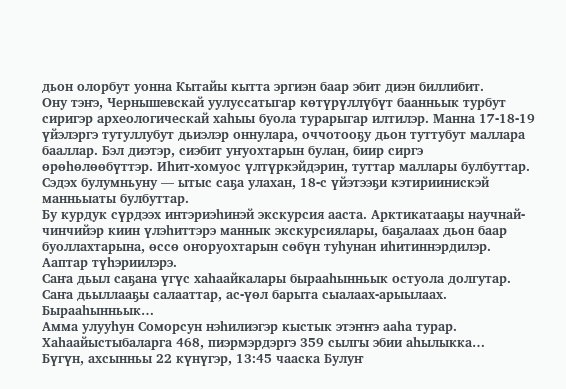дьон олорбут уонна Кытайы кытта эргиэн баар эбит диэн биллибит.
Ону тэҥэ, Чернышевскай уулуссатыгар көтүрүллүбүт баанньык турбут сиригэр археологическай хаһыы буола турарыгар илтилэр. Манна 17-18-19 үйэлэргэ тутуллубут дьиэлэр оннулара, оччотооҕу дьон туттубут маллара бааллар. Бэл диэтэр, сиэбит уҥуохтарын булан, биир сиргэ өрөһөлөөбүттэр. Иһит-хомуос үлтүркэйдэрин, туттар маллары булбуттар. Сэдэх булумньуну — ытыс саҕа улахан, 18-с үйэтээҕи кэтириинискэй манньыаты булбуттар.
Бу курдук сүрдээх интэриэһинэй экскурсия ааста. Арктикатааҕы научнай-чинчийэр киин үлэһиттэрэ маннык экскурсиялары, баҕалаах дьон баар буоллахтарына, өссө оҥоруохтарын сөбүн туһунан иһитиннэрдилэр.
Ааптар түһэриилэрэ.
Саҥа дьыл саҕана үгүс хаһаайкалары бырааһынньык остуола долгутар. Саҥа дьыллааҕы салааттар, ас-үөл барыта сыалаах-арыылаах. Бырааһынньык…
Амма улууһун Соморсун нэһилиэгэр кыстык этэҥҥэ ааһа турар. Хаһаайыстыбаларга 468, пиэрмэрдэргэ 359 сылгы эбии аһылыкка…
Бүгүн, ахсынньы 22 күнүгэр, 13:45 чааска Булуҥ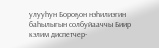улууһун Бороҕон нэһилиэгин баһылыгын солбуйааччы Биир кэлим диспетчер-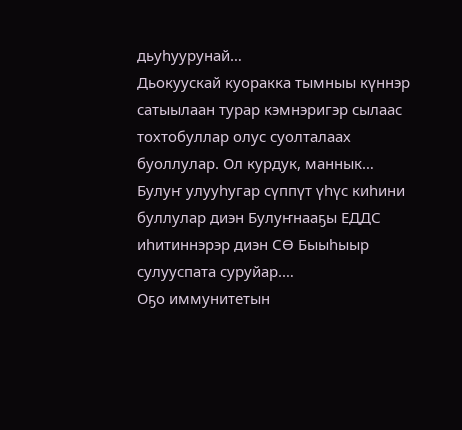дьуһуурунай…
Дьокуускай куоракка тымныы күннэр сатыылаан турар кэмнэригэр сылаас тохтобуллар олус суолталаах буоллулар. Ол курдук, маннык…
Булуҥ улууһугар сүппүт үһүс киһини буллулар диэн Булуҥнааҕы ЕДДС иһитиннэрэр диэн СӨ Быыһыыр сулууспата суруйар.…
Оҕо иммунитетын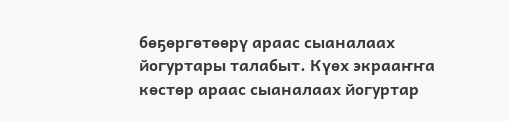бөҕөргөтөөрү араас сыаналаах йогуртары талабыт. Күөх экрааҥҥа көстөр араас сыаналаах йогуртар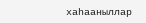хаһааныллар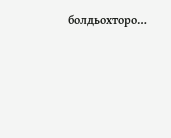болдьохторо…